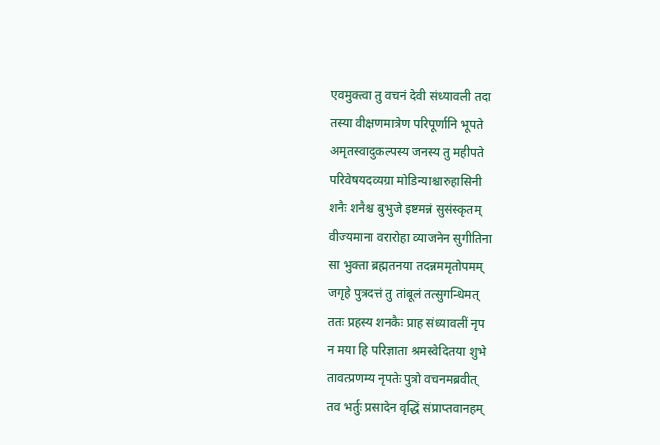एवमुक्त्वा तु वचनं देवी संध्यावली तदा
तस्या वीक्षणमात्रेण परिपूर्णानि भूपते
अमृतस्वादुकल्पस्य जनस्य तु महीपते
परिवेषयदव्यग्रा मोडिन्याश्चारुहासिनी
शनैः शनैश्च बुभुजे इष्टमन्नं सुसंस्कृतम्
वीज्यमाना वरारोहा व्याजनेन सुगीतिना
सा भुक्ता ब्रह्मतनया तदन्नममृतोपमम्
जगृहे पुत्रदत्तं तु तांबूलं तत्सुगन्धिमत्
ततः प्रहस्य शनकैः प्राह संध्यावलीं नृप
न मया हि परिज्ञाता श्रमस्वेदितया शुभे
तावत्प्रणम्य नृपतेः पुत्रो वचनमब्रवीत्
तव भर्तुः प्रसादेन वृद्धिं संप्राप्तवानहम्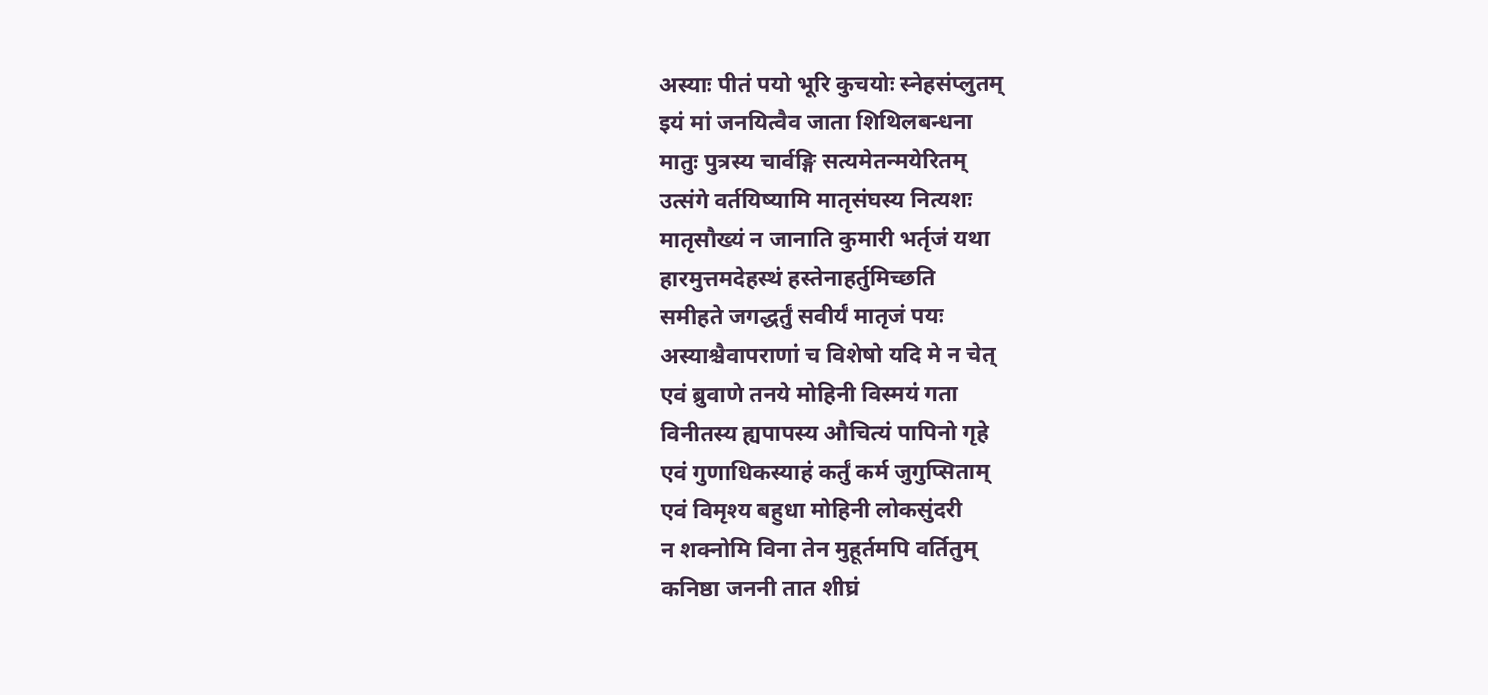अस्याः पीतं पयो भूरि कुचयोः स्नेहसंप्लुतम्
इयं मां जनयित्वैव जाता शिथिलबन्धना
मातुः पुत्रस्य चार्वङ्गि सत्यमेतन्मयेरितम्
उत्संगे वर्तयिष्यामि मातृसंघस्य नित्यशः
मातृसौख्यं न जानाति कुमारी भर्तृजं यथा
हारमुत्तमदेहस्थं हस्तेनाहर्तुमिच्छति
समीहते जगद्धर्तुं सवीर्यं मातृजं पयः
अस्याश्चैवापराणां च विशेषो यदि मे न चेत्
एवं ब्रुवाणे तनये मोहिनी विस्मयं गता
विनीतस्य ह्यपापस्य औचित्यं पापिनो गृहे
एवं गुणाधिकस्याहं कर्तुं कर्म जुगुप्सिताम्
एवं विमृश्य बहुधा मोहिनी लोकसुंदरी
न शक्नोमि विना तेन मुहूर्तमपि वर्तितुम्
कनिष्ठा जननी तात शीघ्रं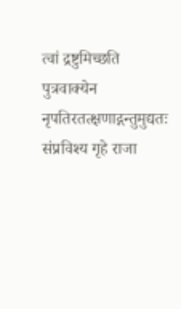त्वां द्रष्टुमिच्छति
पुत्रवाक्येन नृपतिरतत्क्षणाद्गन्तुमुद्यतः
संप्रविश्य गृहे राजा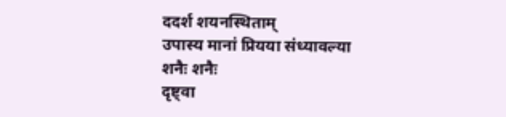ददर्श शयनस्थिताम्
उपास्य मानां प्रियया संध्यावल्या शनैः शनैः
दृष्ट्वा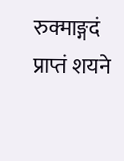रुक्माङ्गदं प्राप्तं शयने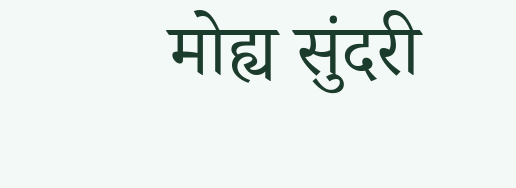मोह्य सुंदरी